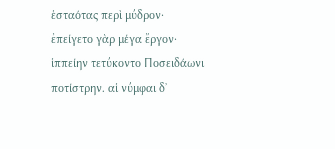ἑσταότας περὶ μύδρον· ἐπείγετο γὰρ μέγα ἔργον· ἱππείην τετύκοντο Ποσειδάωνι ποτίστρην. αἱ νύμφαι δʼ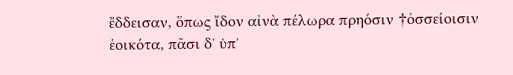ἔδδεισαν, ὅπως ἴδον αἰνὰ πέλωρα πρηόσιν †ὀσσείοισιν ἐοικότα, πᾶσι δʼ ὑπʼ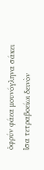ὀφρύν φάεα μουνόγληνα σάκει ἴσα τετραβοείωι δεινὸν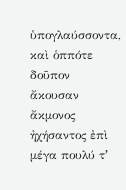ὑπογλαύσσοντα, καὶ ὁππότε δοῦπον ἄκουσαν ἄκμονος ἠχήσαντος ἐπὶ μέγα πουλύ τʼ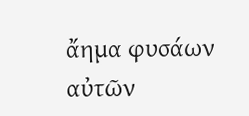ἄημα φυσάων αὐτῶν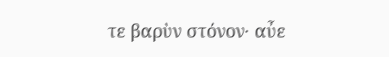τε βαρὺν στόνον· αὖε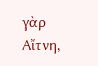γὰρ Αἴτνη,